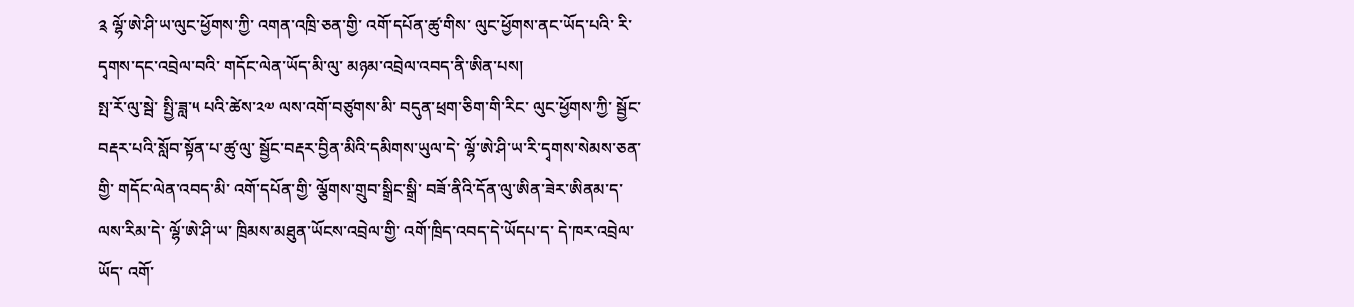༉ ལྷོ་ཨེ་ཤི་ཡ་ལུང་ཕྱོགས་ཀྱི་ འགན་འཁྲི་ཅན་གྱི་ འགོ་དཔོན་ཚུ་གིས་ ལུང་ཕྱོགས་ནང་ཡོད་པའི་ རི་དྭགས་དང་འབྲེལ་བའི་ གདོང་ལེན་ཡོད་མི་ལུ་ མཉམ་འབྲེལ་འབད་ནི་ཨིན་པས།
སྤ་རོ་ལུ་སྦེ་ སྤྱི་ཟླ་༥ པའི་ཚེས་༢༧ ལས་འགོ་བཙུགས་མི་ བདུན་ཕྲག་ཅིག་གི་རིང་ ལུང་ཕྱོགས་ཀྱི་ སྦྱོང་བརྡར་པའི་སློབ་སྟོན་པ་ཚུ་ལུ་ སྦྱོང་བརྡར་བྱིན་མིའི་དམིགས་ཡུལ་དེ་ ལྷོ་ཨེ་ཤི་ཡ་རི་དྭགས་སེམས་ཅན་གྱི་ གདོང་ལེན་འབད་མི་ འགོ་དཔོན་གྱི་ ལྕོགས་གྲུབ་སྒྲིང་སྒྲི་ བཟོ་ནིའི་དོན་ལུ་ཨིན་ཟེར་ཨིནམ་ད་ ལས་རིམ་དེ་ ལྷོ་ཨེ་ཤི་ཡ་ ཁྲིམས་མཐུན་ཡོངས་འབྲེལ་གྱི་ འགོ་ཁྲིད་འབད་དེ་ཡོདཔ་ད་ དེ་ཁར་འབྲེལ་ཡོད་ འགོ་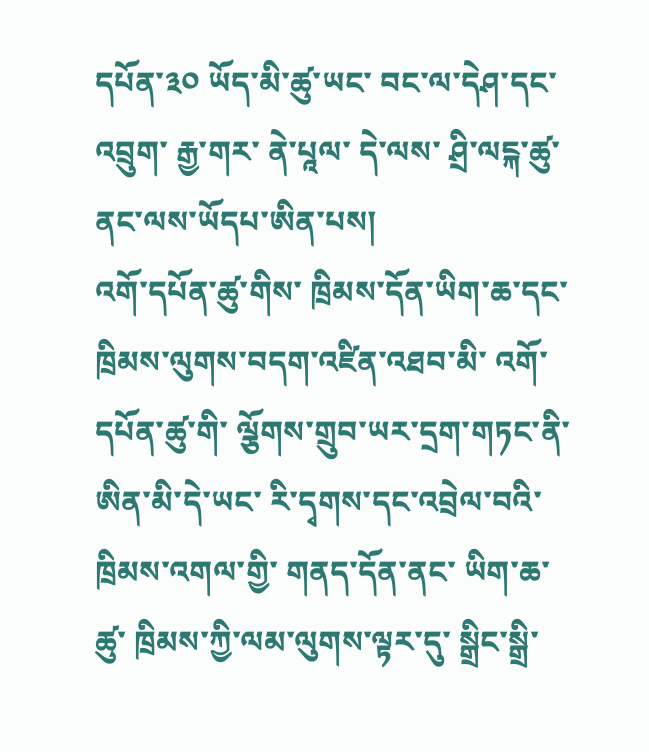དཔོན་༣༠ ཡོད་མི་ཚུ་ཡང་ བང་ལ་དེཤ་དང་ འབྲུག་ རྒྱ་གར་ ནེ་པཱལ་ དེ་ལས་ ཤྲི་ལངྐ་ཚུ་ནང་ལས་ཡོདཔ་ཨིན་པས།
འགོ་དཔོན་ཚུ་གིས་ ཁྲིམས་དོན་ཡིག་ཆ་དང་ ཁྲིམས་ལུགས་བདག་འཛིན་འཐབ་མི་ འགོ་དཔོན་ཚུ་གི་ ལྕོགས་གྲུབ་ཡར་དྲག་གཏང་ནི་ ཨིན་མི་དེ་ཡང་ རི་དྭགས་དང་འབྲེལ་བའི་ ཁྲིམས་འགལ་གྱི་ གནད་དོན་ནང་ ཡིག་ཆ་ཚུ་ ཁྲིམས་ཀྱི་ལམ་ལུགས་ལྟར་དུ་ སྒྲིང་སྒྲི་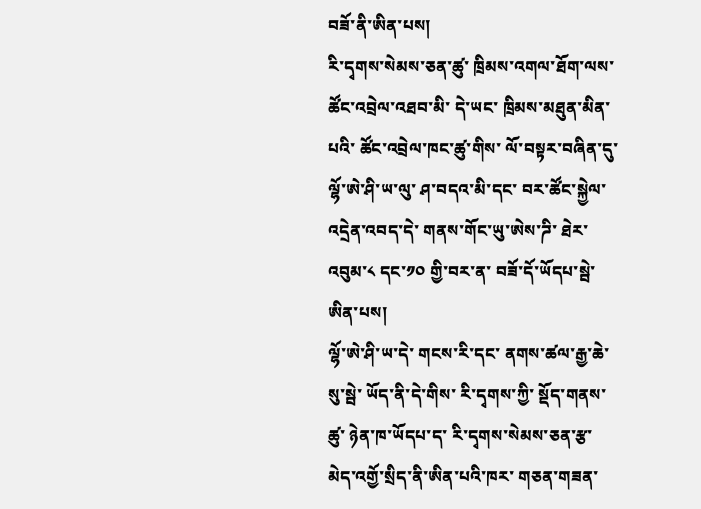བཟོ་ནི་ཨིན་པས།
རི་དྭགས་སེམས་ཅན་ཚུ་ ཁྲིམས་འགལ་ཐོག་ལས་ ཚོང་འབྲེལ་འཐབ་མི་ དེ་ཡང་ ཁྲིམས་མཐུན་མིན་པའི་ ཚོང་འབྲེལ་ཁང་ཚུ་གིས་ ལོ་བསྟར་བཞིན་དུ་ ལྷོ་ཨེ་ཤི་ཡ་ལུ་ ཤ་བདའ་མི་དང་ བར་ཚོང་སྐྱེལ་འདྲེན་འབད་དེ་ གནས་གོང་ཡུ་ཨེས་ཌི་ ཐེར་འབུམ་༨ དང་༡༠ གྱི་བར་ན་ བཟོ་དོ་ཡོདཔ་སྦེ་ཨིན་པས།
ལྷོ་ཨེ་ཤི་ཡ་དེ་ གངས་རི་དང་ ནགས་ཚལ་རྒྱ་ཆེ་སུ་སྦེ་ ཡོད་ནི་དེ་གིས་ རི་དྭགས་ཀྱི་ སྡོད་གནས་ཚུ་ ཉེན་ཁ་ཡོདཔ་ད་ རི་དྭགས་སེམས་ཅན་རྩ་ མེད་འགྱོ་སྲིད་ནི་ཨིན་པའི་ཁར་ གཅན་གཟན་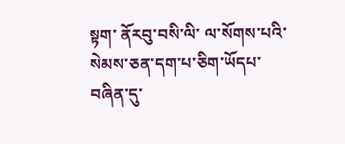སྟག་ ནོརབུ་བསི་ལི་ ལ་སོགས་པའི་ སེམས་ཅན་དག་པ་ཅིག་ཡོདཔ་བཞིན་དུ་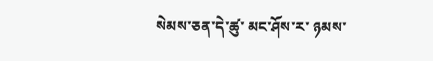སེམས་ཅན་དེ་ཚུ་ མང་ཤོས་ར་ ཉམས་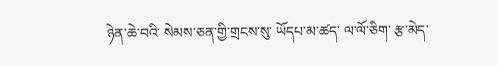ཉེན་ཆེ་བའི་ སེམས་ཅན་གྱི་གྲངས་སུ་ ཡོདཔ་མ་ཚད་ ལ་ལོ་ཅིག་ རྩ་མེད་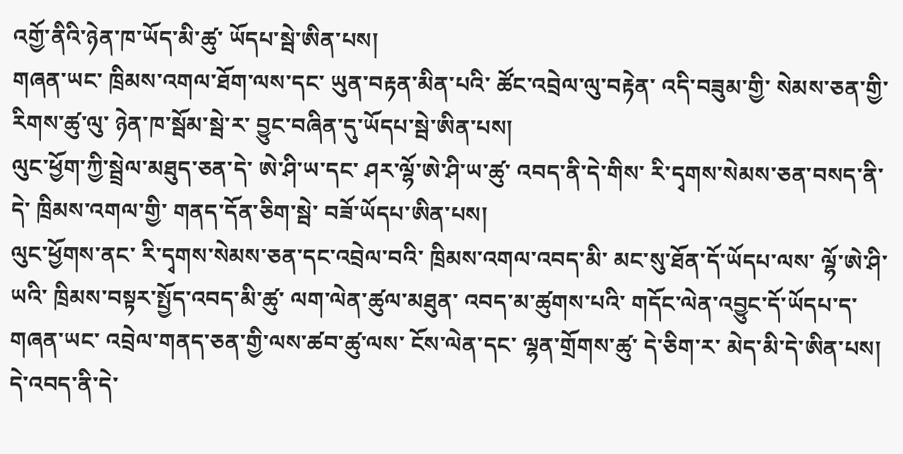འགྱོ་ནིའི་ཉེན་ཁ་ཡོད་མི་ཚུ་ ཡོདཔ་སྦེ་ཨིན་པས།
གཞན་ཡང་ ཁྲིམས་འགལ་ཐོག་ལས་དང་ ཡུན་བརྟན་མིན་པའི་ ཚོང་འབྲེལ་ལུ་བརྟེན་ འདི་བཟུམ་གྱི་ སེམས་ཅན་གྱི་རིགས་ཚུ་ལུ་ ཉེན་ཁ་སྦོམ་སྦེ་ར་ བྱུང་བཞིན་དུ་ཡོདཔ་སྦེ་ཨིན་པས།
ལུང་ཕྱོག་ཀྱི་སྦྲེལ་མཐུད་ཅན་དེ་ ཨེ་ཤི་ཡ་དང་ ཤར་ལྷོ་ཨེ་ཤི་ཡ་ཚུ་ འབད་ནི་དེ་གིས་ རི་དྭགས་སེམས་ཅན་བསད་ནི་དེ་ ཁྲིམས་འགལ་གྱི་ གནད་དོན་ཅིག་སྦེ་ བཟོ་ཡོདཔ་ཨིན་པས།
ལུང་ཕྱོགས་ནང་ རི་དྭགས་སེམས་ཅན་དང་འབྲེལ་བའི་ ཁྲིམས་འགལ་འབད་མི་ མང་སུ་ཐོན་དོ་ཡོདཔ་ལས་ ལྷོ་ཨེ་ཤི་ཡའི་ ཁྲིམས་བསྟར་སྤྱོད་འབད་མི་ཚུ་ ལག་ལེན་ཚུལ་མཐུན་ འབད་མ་ཚུགས་པའི་ གདོང་ལེན་འབྱུང་དོ་ཡོདཔ་ད་ གཞན་ཡང་ འབྲེལ་གནད་ཅན་གྱི་ལས་ཚབ་ཚུ་ལས་ ངོས་ལེན་དང་ ལྷན་གྲོགས་ཚུ་ དེ་ཅིག་ར་ མེད་མི་དེ་ཨིན་པས།
དེ་འབད་ནི་དེ་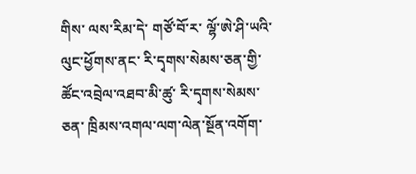གིས་ ལས་རིམ་དེ་ གཙོ་བོ་ར་ ལྷོ་ཨེ་ཤི་ཡའི་ ལུང་ཕྱོགས་ནང་ རི་དྭགས་སེམས་ཅན་གྱི་ ཚོང་འབྲེལ་འཐབ་མི་ཚུ་ རི་དྭགས་སེམས་ཅན་ ཁྲིམས་འགལ་ལག་ལེན་སྔོན་འགོག་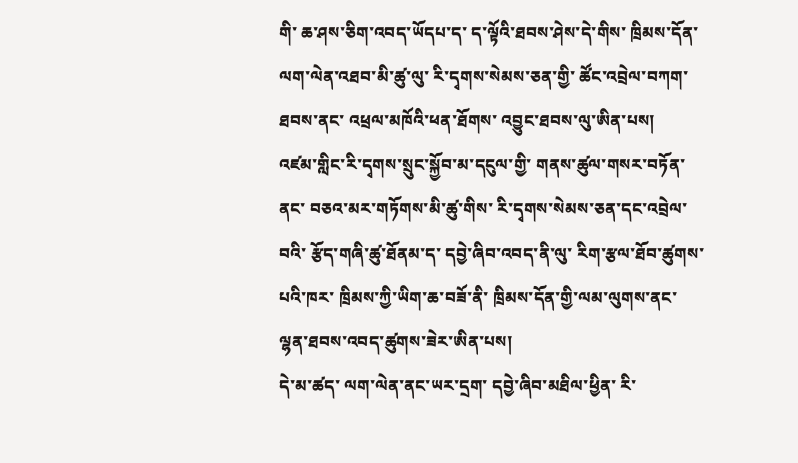གི་ ཆ་ཤས་ཅིག་འབད་ཡོདཔ་ད་ ད་ལྟོའི་ཐབས་ཤེས་དེ་གིས་ ཁྲིམས་དོན་ལག་ལེན་འཐབ་མི་ཚུ་ལུ་ རི་དྭགས་སེམས་ཅན་གྱི་ ཚོང་འབྲེལ་བཀག་ཐབས་ནང་ འཕྲལ་མཁོའི་ཕན་ཐོགས་ འབྱུང་ཐབས་ལུ་ཨིན་པས།
འཛམ་གླིང་རི་དྭགས་སྲུང་སྐྱོབ་མ་དངུལ་གྱི་ གནས་ཚུལ་གསར་བཏོན་ནང་ བཅའ་མར་གཏོགས་མི་ཚུ་གིས་ རི་དྭགས་སེམས་ཅན་དང་འབྲེལ་བའི་ རྩོད་གཞི་ཚུ་ཐོནམ་ད་ དབྱེ་ཞིབ་འབད་ནི་ལུ་ རིག་རྩལ་ཐོབ་ཚུགས་པའི་ཁར་ ཁྲིམས་ཀྱི་ཡིག་ཆ་བཟོ་ནི་ ཁྲིམས་དོན་གྱི་ལམ་ལུགས་ནང་ ལྷན་ཐབས་འབད་ཚུགས་ཟེར་ཨིན་པས།
དེ་མ་ཚད་ ལག་ལེན་ནང་ཡར་དྲག་ དབྱེ་ཞིབ་མཐིལ་ཕྱིན་ རི་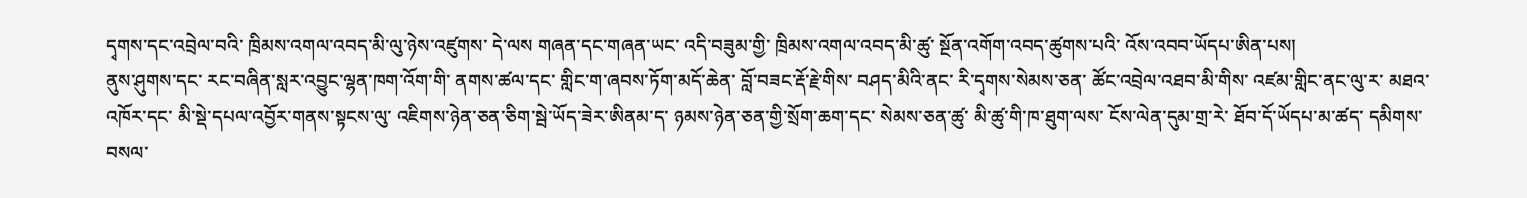དྭགས་དང་འབྲེལ་བའི་ ཁྲིམས་འགལ་འབད་མི་ལུ་ཉེས་འཛུགས་ དེ་ལས གཞན་དང་གཞན་ཡང་ འདི་བཟུམ་གྱི་ ཁྲིམས་འགལ་འབད་མི་ཚུ་ སྔོན་འགོག་འབད་ཚུགས་པའི་ འོས་འབབ་ཡོདཔ་ཨིན་པས།
ནུས་ཤུགས་དང་ རང་བཞིན་སླར་འབྱུང་ལྷན་ཁག་འོག་གི་ ནགས་ཚལ་དང་ གླིང་ག་ཞབས་ཏོག་མདོ་ཆེན་ བློ་བཟང་རྡོ་རྗེ་གིས་ བཤད་མིའི་ནང་ རི་དྭགས་སེམས་ཅན་ ཚོང་འབྲེལ་འཐབ་མི་གིས་ འཛམ་གླིང་ནང་ལུ་ར་ མཐའ་འཁོར་དང་ མི་སྡེ་དཔལ་འབྱོར་གནས་སྟངས་ལུ་ འཇིགས་ཉེན་ཅན་ཅིག་སྦེ་ཡོད་ཟེར་ཨིནམ་ད་ ཉམས་ཉེན་ཅན་གྱི་སྲོག་ཆག་དང་ སེམས་ཅན་ཚུ་ མི་ཚུ་གི་ཁ་ཐུག་ལས་ ངོས་ལེན་དུམ་གྲ་རེ་ ཐོབ་དོ་ཡོདཔ་མ་ཚད་ དམིགས་བསལ་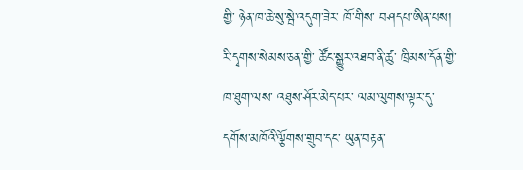གྱི་ ཉེན་ཁ་ཆེ་སུ་སྦེ་འདུག་ཟེར་ ཁོ་གིས་ བཤདཔ་ཨིན་པས།
རི་དྭགས་སེམས་ཅན་གྱི་ ཚོང་སྒྱུར་འཐབ་ནི་ཚུ་ ཁྲིམས་དོན་གྱི་ཁ་ཐུག་ལས་ འཐུས་ཤོར་མེད་པར་ ལམ་ལུགས་ལྟར་དུ་ དགོས་མཁོའི་ལྕོགས་གྲུབ་དང་ ཡུན་བརྟན་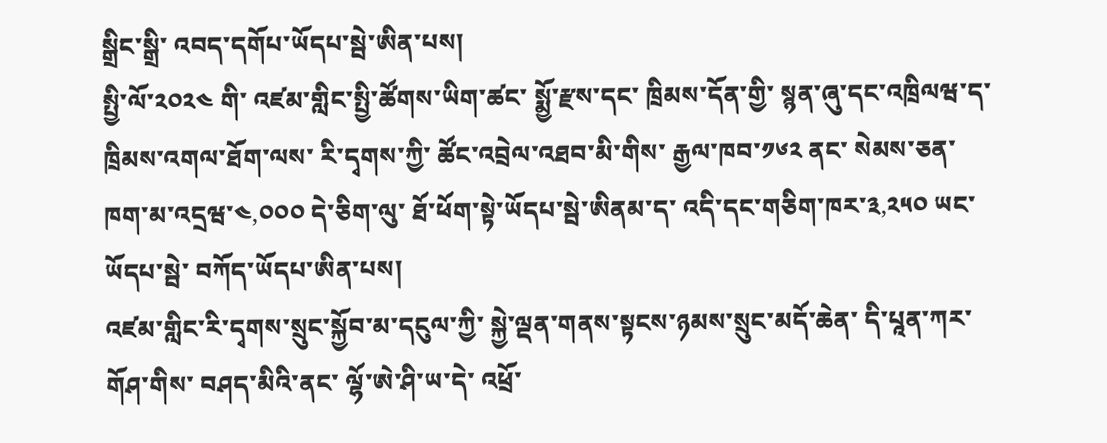སྒྲིང་སྒྲི་ འབད་དགོཔ་ཡོདཔ་སྦེ་ཨིན་པས།
སྤྱི་ལོ་༢༠༢༤ གི་ འཛམ་གླིང་སྤྱི་ཚོགས་ཡིག་ཚང་ སྨྱོ་རྫས་དང་ ཁྲིམས་དོན་གྱི་ སྙན་ཞུ་དང་འཁྲིལཝ་ད་ ཁྲིམས་འགལ་ཐོག་ལས་ རི་དྭགས་ཀྱི་ ཚོང་འབྲེལ་འཐབ་མི་གིས་ རྒྱལ་ཁབ་༡༦༢ ནང་ སེམས་ཅན་ཁག་མ་འདྲཝ་༤,༠༠༠ དེ་ཅིག་ལུ་ ཐོ་ཕོག་སྟེ་ཡོདཔ་སྦེ་ཨིནམ་ད་ འདི་དང་གཅིག་ཁར་༣,༢༥༠ ཡང་ཡོདཔ་སྦེ་ བཀོད་ཡོདཔ་ཨིན་པས།
འཛམ་གླིང་རི་དྭགས་སྲུང་སྐྱོབ་མ་དངུལ་ཀྱི་ སྐྱེ་ལྡན་གནས་སྟངས་ཉམས་སྲུང་མདོ་ཆེན་ དི་པཱན་ཀར་གོཤ་གིས་ བཤད་མིའི་ནང་ ལྷོ་ཨེ་ཤི་ཡ་དེ་ འཕྲོ་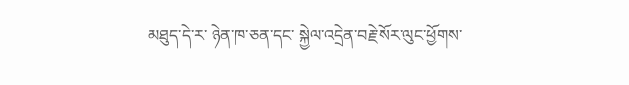མཐུད་དེ་ར་ ཉེན་ཁ་ཅན་དང་ སྐྱེལ་འདྲེན་བརྗེ་སོར་ལུང་ཕྱོགས་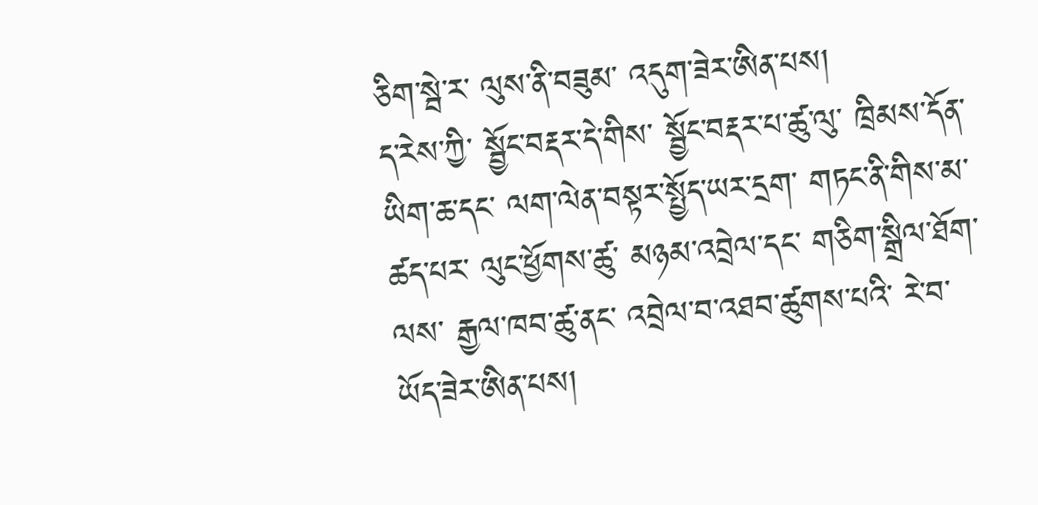ཅིག་སྦེ་ར་ ལུས་ནི་བཟུམ་ འདུག་ཟེར་ཨིན་པས།
ད་རེས་ཀྱི་ སྦྱོང་བརྡར་དེ་གིས་ སྦྱོང་བརྡར་པ་ཚུ་ལུ་ ཁྲིམས་དོན་ཡིག་ཆ་དང་ ལག་ལེན་བསྟར་སྤྱོད་ཡར་དྲག་ གཏང་ནི་གིས་མ་ཚད་པར་ ལུང་ཕྱོགས་ཚུ་ མཉམ་འབྲེལ་དང་ གཅིག་སྒྲིལ་ཐོག་ལས་ རྒྱལ་ཁབ་ཚུ་ནང་ འབྲེལ་བ་འཐབ་ཚུགས་པའི་ རེ་བ་ཡོད་ཟེར་ཨིན་པས།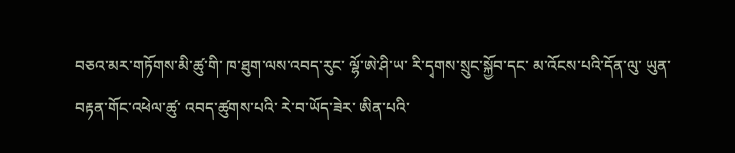བཅའ་མར་གཏོགས་མི་ཚུ་གི་ ཁ་ཐུག་ལས་འབད་རུང་ ལྷོ་ཨེ་ཤི་ཡ་ རི་དྭགས་སྲུང་སྐྱོབ་དང་ མ་འོངས་པའི་དོན་ལུ་ ཡུན་བརྟན་གོང་འཕེལ་ཚུ་ འབད་ཚུགས་པའི་ རེ་བ་ཡོད་ཟེར་ ཨིན་པའི་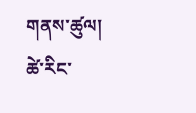གནས་ཚུལ།
ཚེ་རིང་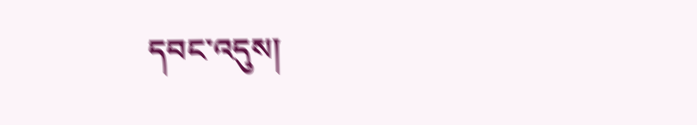དབང་འདུས།